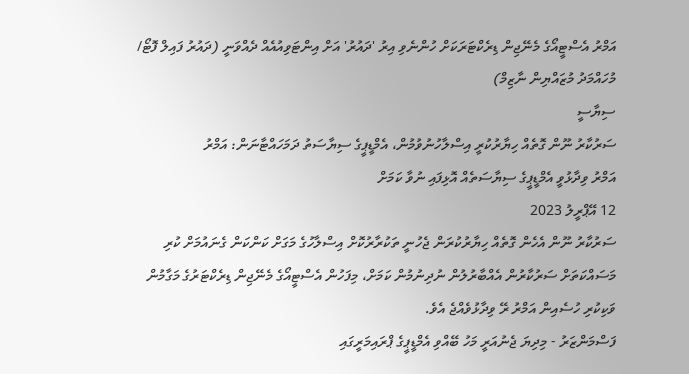އަމްރު އެސްޓީއޯގެ މެނޭޖިން ޑިރެކްޓަރަކަށް ހުންނެވި އިރު 'ދައުރު' އަށް އިންޓަވިއުއެއް ދެއްވަނީ (ދައުރު ފައިލް ފޮޓޯ/ މުހައްމަދު މުޒައްޔިން ނާޒިމް)
ސިޔާސީ
ސަރުކާރު ނޫން ގޮތެއް ހިޔާރުކުރީ އިސްލާހުނުވުމުން، އެމްޑީޕީގެ ސިޔާސަތު ދަމަހައްޓާނަން: އަމްރު
އަމްރު ވިދާޅުވީ އެމްޑީޕީގެ ސިޔާސަތެއް އޮޅިފައި ނުވާ ކަމަށް
12 އޭޕްރީލު 2023
ސަރުކާރު ނޫން އެހެން ގޮތެއް ހިޔާރުކުރަން ޖެހުނީ ތަކުރާރުކޮށް އިސްލާހުގެ މަގަށް ކަންކަން ގެނައުމަށް ކުރި މަސައްކަތަށް ސަރުކާރުން އެއްބާރުލުން ނުދިނުމުން ކަމަށް، މިފަހުން އެސްޓީއޯގެ މެނޭޖިން ޑިރެކްޓަރުގެ މަގާމުން ވަކިކުރި ހުސެއިން އަމްރު ރޭ ވިދާޅުވެއްޖެ އެވެ.
ފަސްމަންޒަރު - މިދިޔަ ޖެނުއަރީ މަހު ބޭއްވި އެމްޑީޕީގެ ޕްރައިމަރީގައި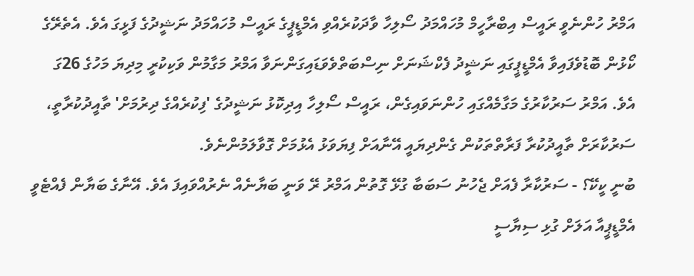އަމްރު ހުންނެވީ ރައީސް އިބްރާހީމް މުހައްމަދު ސޯލިހާ ވާދަކުރެއްވި އެމްޑީޕީގެ ރައީސް މުހައްމަދު ނަޝީދުގެ ފަޅީގަ އެވެ. އެތެރޭގެ ކޯޅުން ބޮޑުވެފައިވާ އެމްޑީޕީގައި ނަޝީދު ފެކްޝަނަށް ނިސްބަތްވެވަޑައިގަންނަވާ އަމްރު މަގާމުން ވަކިކުރީ މިދިޔަ މަހުގެ 26ގަ އެވެ. އަމްރު ސަރުކާރުގެ މަގާމެއްގައި ހުންނަވައިގެން، ރައީސް ސޯލިހާ އިދިކޮޅު ނަޝީދުގެ 'ފިކުރެއްގެ ދިރުމަށް' ތާއީދުކުރާތީ، ސަރުކާރަށް ތާއީދުކުރާ ފަރާތްތަކުން ގެންދިޔައީ އޭނާއަށް ފިޔަވަޅު އެޅުމަށް ގޮވާލަމުންނެވެ.
ބުނީ ކީކޭ؟ - ސަރުކާރާ ފެއަށް ޖެހުނު ސަބަބާ ގުޅޭ ގޮތުން އަމްރު ރޭ ވަނީ ބަޔާނެއް ނެރުއްވައިފަ އެވެ. އޭނާގެ ބަޔާން ފެއްޓެވީ އެމްޑީޕީއާ އަލަށް ގުޅި ސިޔާސީ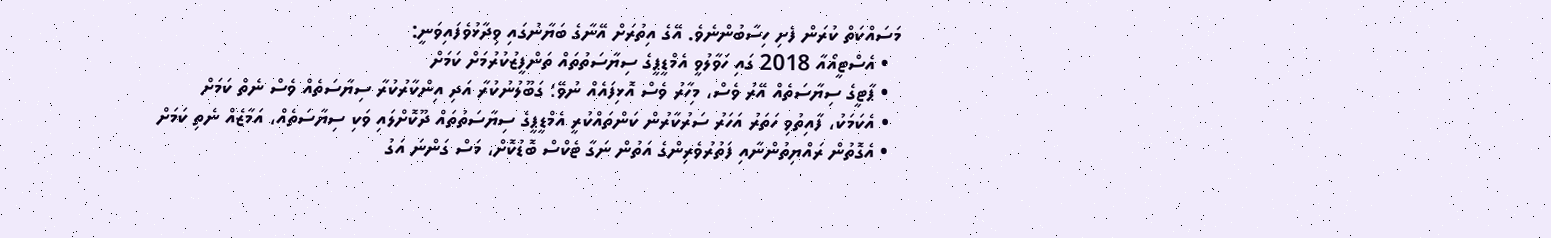މަސައްކަތް ކުރަން ފެށި ހިސާބުންނެވެ. އޭގެ އިތުރަށް އޭނާގެ ބަޔާނުގައި ވިދާޅުވެފައިވަނީ:
  • އެސްޓީއޯއާ 2018 ގައި ހަވާލުވީ އެމްޑީޕީގެ ސިޔާސަތުތައް ތަންފީޒުކުރުމަށް ކަމަށް
  • ޕާޓީގެ ސިޔާސަތެއް އޭރު ވެސް، މިހާރު ވެސް އޮޅިފައެއް ނުވޭ؛ ގަބޫލުނުކުރާ އަދި އިންކާރުކުރާ ސިޔާސަތެއް ވެސް ނެތް ކަމަށް
  • އެކަމަކު، ފާއިތުވި ހަތަރު އަހަރު ސަރުކާރުން ކަންތައްކުރީ އެމްޑީޕީގެ ސިޔާސަތުތައް ދޫކޮށްލައި ވަކި ސިޔާސަތެއް، އަމާޒެއް ނެތި ކަމަށް
  • އެގޮތުން ރައްޔިތުންނާއި ފަތުރުވެރިންގެ އަތުން ނަގާ ޓެކްސް ބޮޑުކޮށް، މަސް ގަންނަ އަގު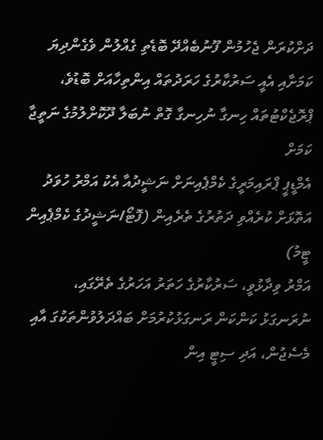ދަށްކުރަން ޖެހުމުން ފޫނުބެއްދޭ ބޮޑެތި ގެއްލުން ވެގެންދިޔަ ކަމަށާއި އެއީ ސަރުކާރުގެ ހަރަދުތައް އިންތިހާއަށް ބޮޑުވެ، ޕްރޮޖެކްޓުތައް ހިނގާ ނުހިނގާ ގޮތް ނުބަލާ ދޫކޮށްލުމުގެ ނަތީޖާ ކަމަށް
އެމްޑީޕީ ޕްރައިމަރީގެ ކެމްޕެއިނަށް ނަޝީދުއާ އެކު އަމްރު ހުވަދު އަތޮޅަށް ކުރެއްވި ދަތުރުގެ ތެރެއިން (ފޮޓޯ/ނަޝީދުގެ ކެމްޕެއިން ޓީމު)
އަމްރު ވިދާޅުވީ، ސަރުކާރުގެ ހަތަރު އަހަރުގެ ތެރޭގައި، ނުރަނގަޅު ކަންކަން ރަނގަޅުކުރުމަށް ބައްދަލުވުންތަކުގަ އާއި މެސެޖުން، އަދި ސިޓީ އިން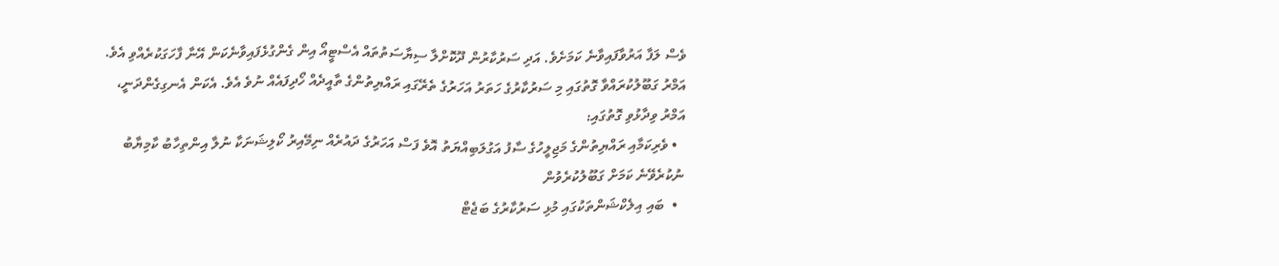ވެސް ލަފާ އަރުވާފައިވާނެ ކަމަށެވެ. އަދި ސަރުކާރުން ދޫކޮށްލާ ސިޔާސަތުތައް އެސްޓީއޯ އިން ގެންގުޅެފައިވާނެކަން އޭނާ ފާހަގަކުރެއްވި އެވެ.
އަމްރު ގަބޫލުކުރައްވާ ގޮތުގައި މި ސަރުކާރުގެ ހަތަރު އަހަރުގެ ތެރޭގައި ރައްޔިތުންގެ ތާއީދެއް ހޯދިފައެއް ނުވެ އެވެ. އެކަން އެނގިގެންދަނީ، އަމްރު ވިދާޅުވި ގޮތުގައި:
  • ވެރިކަމާއި ރައްޔިތުންގެ މަޖިލީހުގެ ސާފު އަގުލަބިއްޔަތު އޮވެ ފަސް އަހަރުގެ ދައުރެއް ނިމޭއިރު ކޯލިޝަނަކާ ނުލާ އިންތިހާބު ކާމިޔާބު ނުކުރެވޭނެ ކަމަށް ގަބޫލުކުރެވުން
  •  ބައި އިލެކްޝަންތަކުގައި މުޅި ސަރުކާރުގެ ބަޖެޓް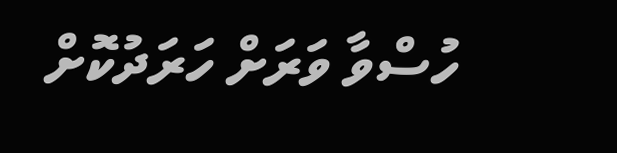ހުސްވާ ވަރަށް ހަރަދުކޮށް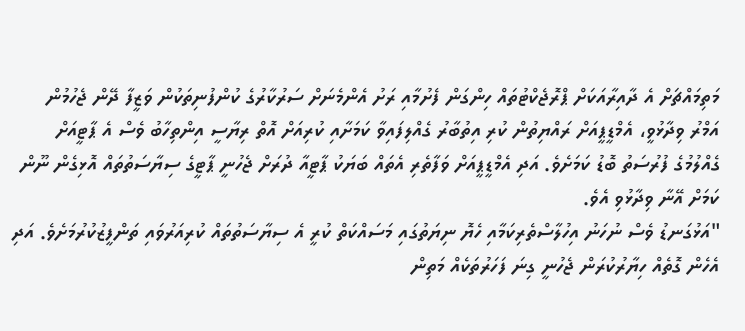މަތިމައްޗަށް އެ ދާއިރާއަކަށް ޕްރޮޖެކްޓުތައް ހިންގަން ފެށުމާއި ރަށު އެންމެނަށް ސަރުކާރުގެ ކުންފުނިތަކުން ވަޒީފާ ދޭން ޖެހުމުން
އަމްރު ވިދާޅުވީ، އެމްޑީޕީއަށް ރައްޔިތުން ކުރި އިތުބާރު ގެއްލިފައިވާ ކަމަށާއި ކުރިއަށް އޮތް ރިޔާސީ އިންތިހާބު ވެސް އެ ޕާޓީއަށް ގެއްލުމުގެ ފުރުސަތު ބޮޑު ކަމަށެވެ. އަދި އެމްޑީޕީއަށް ވަފާތެރި އެތައް ބަޔަކު ޕާޓީއާ ދުރަށް ޖެހުނީ ޕާޓީގެ ސިޔާސަތުތައް އޮޅިގެން ނޫން ކަމަށް އޭނާ ވިދާޅުވި އެވެ.
"އަޅުގަނޑު ވެސް ނުހަނު އިހުލާސްތެރިކަމާއި ހެޔޮ ނިޔަތުގައި މަސައްކަތް ކުރީ އެ ސިޔާސަތުތައް ކުރިއަރުވައި ތަންފީޒުކުރުމަށެވެ. އަދި އެހެން ގޮތެއް ހިޔާރުކުރަން ޖެހުނީ ގިނަ ފަހަރުތަކެއް މަތިން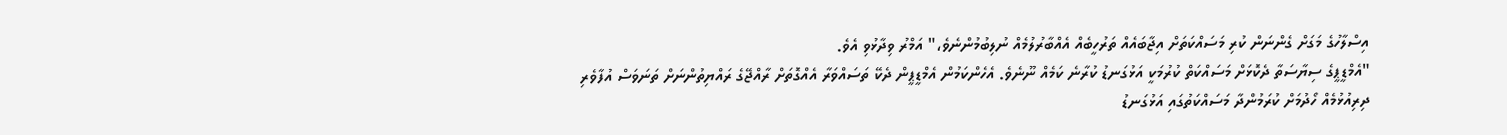އިސްލާހުގެ މަގަށް ގެންނަން ކުރި މަސައްކަތަށް އިޖާބައެއް ތަރުހީބެއް އެއްބާރުލުމެއް ނުލިބުމުންނެވެ،" އަމްރު ވިދާޅުވި އެވެ.
"އެމްޑީޕީގެ ސިޔާސަތާ ދެކޮޅަށް މަސައްކަތް ކުރުމަކީ އަޅުގަނޑު ކުރާނެ ކަމެއް ނޫނެވެ. އެހެންކަމުން އެމްޑީޕީން ދެކޭ ތަސައްވަރާ އެއްގޮތަށް ރާއްޖޭގެ ރައްޔިތުންނަށް ތަނަވަސް އުފާވެރި ދިރިއުޅުމެއް ހޯދުމަށް ކުރަމުންދާ މަސައްކަތުގައި އަޅުގަނޑު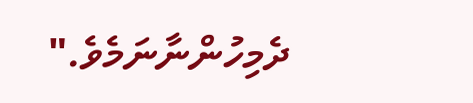ދެމިހުންނާނަމެވެ."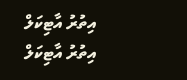އިތުރު އާޓިކަލް
އިތުރު އާޓިކަލް